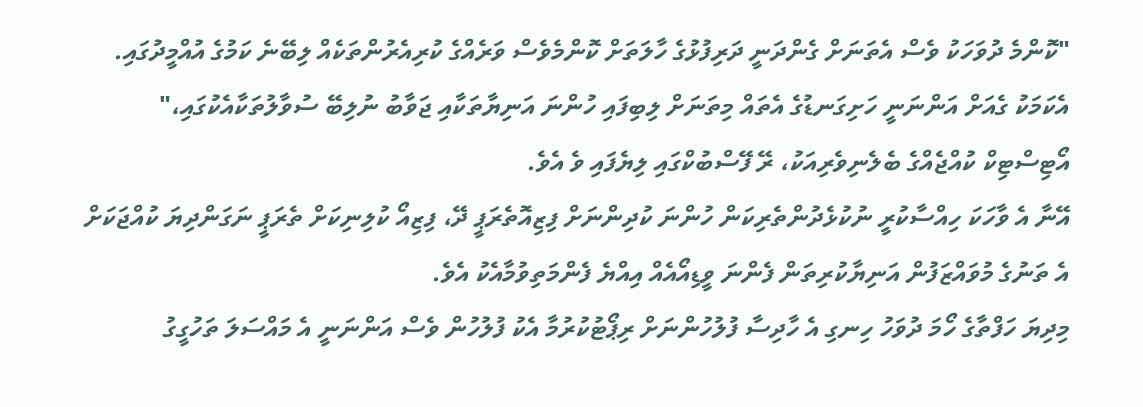"ކޮންމެ ދުވަހަކު ވެސް އެތަނަށް ގެންދަނީ ދަރިފުޅުގެ ހާލަތަށް ކޮންމެވެސް ވަރެއްގެ ކުރިއެރުންތަކެއް ލިބޭނެ ކަމުގެ އުއްމީދުގައި. އެކަމަކު ގެއަށް އަންނަނީ ހަށިގަނޑުގެ އެތައް މިތަނަށް ލިބިފައި ހުންނަ އަނިޔާތަކާއި ޖަވާބު ނުލިބޭ ސުވާލުތަކާއެކުގައި،" އޯޓިސްޓިކް ކުއްޖެއްގެ ބެލެނިވެރިއަކު، ރޭ ފޭސްބުކްގައި ލިޔެފައި ވެ އެވެ.
އޭނާ އެ ވާހަކަ ހިއްސާކުރީ ނުކުޅެދުންތެރިކަން ހުންނަ ކުދިންނަށް ފިޒިއޮތެރަޕީ ދޭ، ފިޒިއޯ ކުލިނިކަށް ތެރަޕީ ނަގަންދިޔަ ކުއްޖަކަށް އެ ތަނުގެ މުވައްޒަފުން އަނިޔާކުރިތަން ފެންނަ ވީޑިއޯއެއް އިއްޔެ ފެންމަތިވުމާއެކު އެވެ.
މިދިޔަ ހަފްތާގެ ހޯމަ ދުވަހު ހިނގި އެ ހާދިސާ ފުލުހުންނަށް ރިޕޯޓުކުރުމާ އެކު ފުލުހުން ވެސް އަންނަނީ އެ މައްސަލަ ތަހުގީގު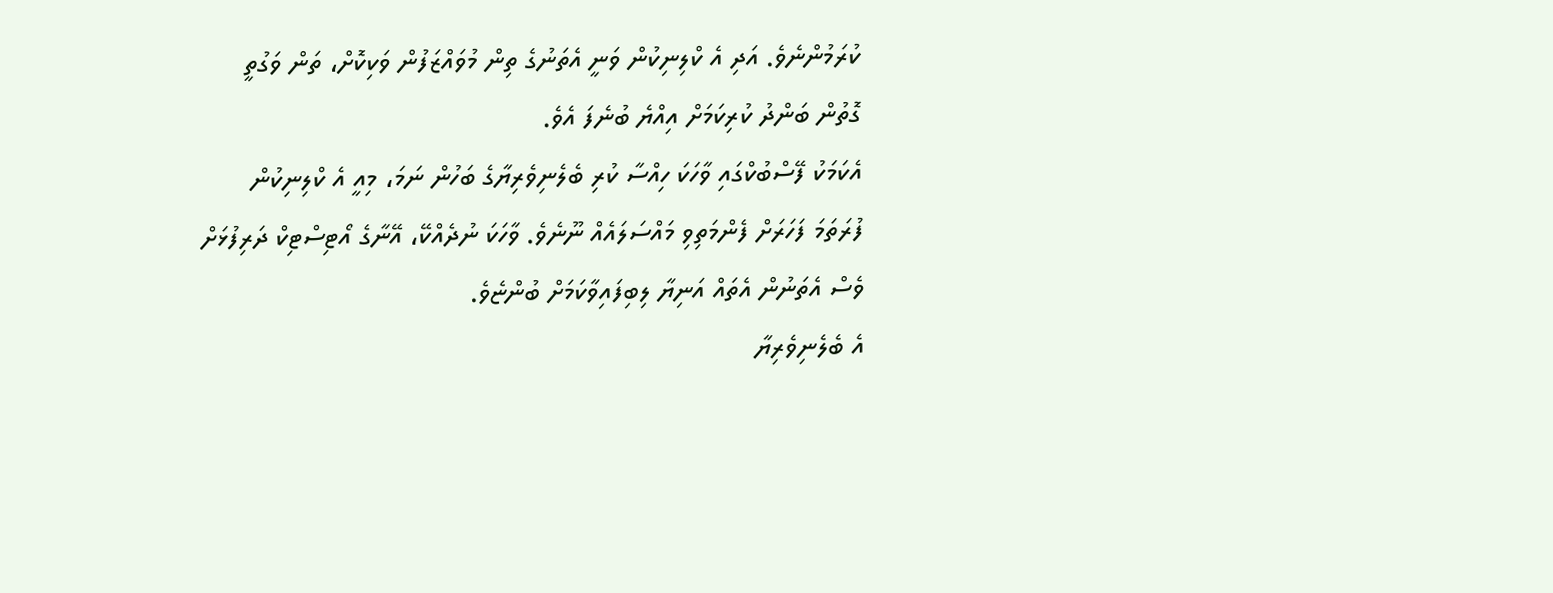ކުރަމުންނެވެ. އަދި އެ ކްލިނިކުން ވަނީ އެތަނުގެ ތިން މުވައްޒަފުން ވަކިކޮށް، ތަން ވަގުތީ ގޮތުން ބަންދު ކުރިކަމަށް އިއްޔެ ބުނެފަ އެވެ.
އެކަމަކު ފޭސްބުކްގައި ވާހަކަ ހިއްސާ ކުރި ބެލެނިވެރިޔާގެ ބަހުން ނަމަ، މިއީ އެ ކްލިނިކުން ފުރަތަމަ ފަހަރަށް ފެންމަތިވި މައްސަލައެއް ނޫނެވެ. ވާހަކަ ނުދެއްކޭ، އޭނާގެ އޯޓިސްޓިކް ދަރިފުޅަށް ވެސް އެތަނުން އެތައް އަނިޔާ ލިބިފައިވާކަމަށް ބުންޏެވެ.
އެ ބެލެނިވެރިޔާ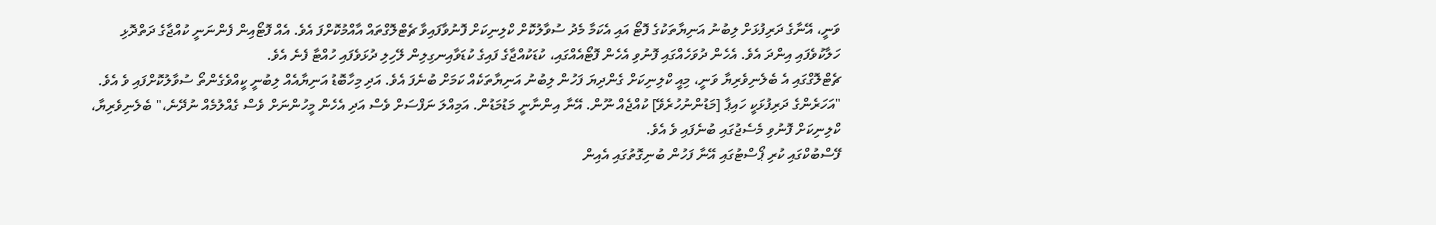ވަނީ، އޭނާގެ ދަރިފުޅަށް ލިބުނު އަނިޔާތަކުގެ ފޮޓޯ އައި އެކަމާ މެދު ސުވާލުކޮށް ކްލިނިކަށް ފޮނުވާފައިވާ ޗެޓްލޮގްތައް އާއްމުކޮށްފަ އެވެ. އެއް ފޮޓޯއިން ފެންނަނީ ކުއްޖާގެ ދަތްދޮޅި ހަލާކުވެފައި އިންދަ އެވެ. އެހެން ދުވަހެއްގައި ފޮނުވި އެހެން ފޮޓޯއެއްގައި، ކުޑަކުއްޖާގެ ފައިގެ ކުޑަވާއިނގިލިން ލޭހިލި ދުޅަވެފައި ހުއްޓާ ފެނެ އެވެ.
ޗެޓްލޮގްގައި އެ ބެލެނިވެރިޔާ ވަނީ، މިއީ ކްލިނިކަށް ގެންދިޔަ ފަހުން ލިބުނު އަނިޔާތަކެއް ކަމަށް ބުނެފަ އެވެ. އަދި މިހާބޮޑު އަނިޔާއެއް ލިބުނީ ކީއްވެގެންތޯ ސުވާލުކޮށްފައި ވެ އެވެ.
"އަހަރެންގެ ދަރިފުޅަކީ ހައިޕާ [މަޑުންނުހުރެވޭ] ކުއްޖެއް ނޫން. އޭނާ އިންނާނީ މަޑުމަޑުން. އަމިއްލަ ނަފްސަށް ވެސް އަދި އެހެން މީހުންނަށް ވެސް ގެއްލުމެއް ނުދޭނެ،" ބެލެނިވެރިޔާ، ކްލިނިކަށް ފޮނުވި މެސެޖުގައި ބުނެފައި ވެ އެވެ.
ފޭސްބުކްގައި ކުރި ޕޯސްޓުގައި އޭނާ ފަހުން ބުނިގޮތުގައި އެއިން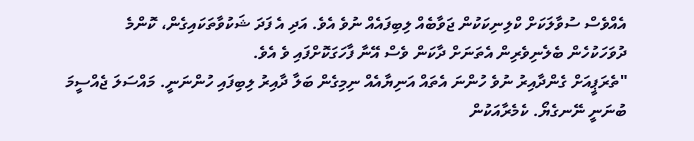އެއްވެސް ސުވާލަކަށް ކްލިނިކަކުން ޖަވާބެއް ލިބިފައެއް ނުވެ އެވެ. އަދި އެ ފަދަ ޝަކުވާތަކައިގެން، ކޮންމެ ދުވަހަކުހެން ބެލެނިވެރިން އެތަނަށް ދާކަން ވެސް އޭނާ ފާހަގަކޮށްފައި ވެ އެވެ.
"ތެރަޕީއަށް ގެންދާއިރު ނުވެ ހުންނަ އެތައް އަނިޔާއެއް ނިމިގެން ބަލާ ދާއިރު ލިބިފައި ހުންނަނީ. މައްސަލަ ޖެއްސީމަ ބުނަނީ ނޭނގެޔޯ. ކެމެރާއަކުން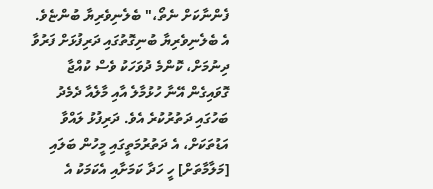ފެންނާކަށް ނެތޯ،" ބެލެނިވެރިޔާ ބުންޏެވެ.
އެ ބެލެނިވެރިޔާ ބުނިގޮތުގައި ދަރިފުޅަށް ފަރުވާ ދިނުމަށް، ކޮންމެ ދުވަހަކު ވެސް ކުއްޖާ ގޮވައިގެން އޭނާ ހުޅުމާލެ އާއި މާލެއާ ދެމެދު ބަހުގައި ދަތުރުކުރެ އެވެ. ދަރިފުޅު ލައްވާ އަޑުތަކަށް، އެ ދަތުރުމަތީގައި މީހުން ބަލައި [މަލާމާތަށް] ހީ ހަދާ ކަމަށާއި އެކަމަކު އެ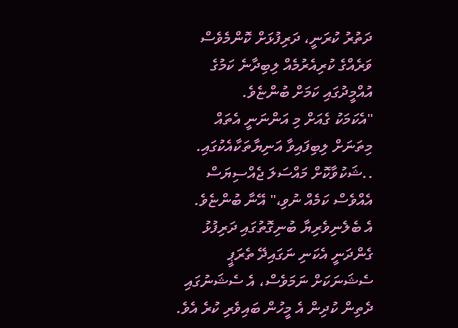ދަތުރު ކުރަނީ، ދަރިފުޅަށް ކޮންމެވެސް ވަރެއްގެ ކުރިއެރުމެއް ލިބިދާނެ ކަމުގެ އުއްމީދުގައި ކަމަށް ބުންޏެވެ.
"އެކަމަކު ގެއަށް މި އަންނަނީ އެތައް މިތަނަށް ލިބިފައިވާ އަނިޔާތަކާއެކުގައި. ..ޝަކުވާކޮށް މައްސަލަ ޖެއްސިޔަސް އެއްވެސް ކަމެއް ނުވި،" އޭނާ ބުންޏެވެ.
އެ ބެލެނިވެރިޔާ ބުނިގޮތުގައި ދަރިފުޅު ގެންދަނީ އެކަނި ނަގައިދޭ ތެރަޕީ ސެޝަނަކަށް ނަމަވެސް، އެ ސެޝަނުގައި ދެތިން ކުދިން އެ މީހުން ބައިވެރި ކުރެ އެވެ.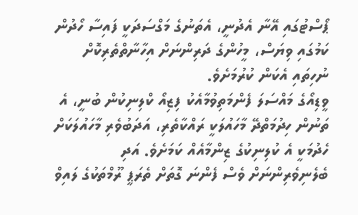ޕޯސްޓުގައި އޭނާ އެދުނީ، އެތަނުގެ މަގްސަދަކީ ފައިސާ ހޯދުން ކަމުގައި ވިޔަސް، މީހުންގެ ދަރިންނަށް އިހާނާތްތެރިކޮށް ނުހިތައި އެކަން ކުރުމަށެވެ.
ވީޑިއޯގެ މައްސަލަ ފެންމަތިވުމާއެކު ފިޒިއޯ ކްލިނިކުން ބުނީ، އެ ތަނުން ހިދުމަތްދޭ މާހައުލަކީ ރައްކާތެރި، އަދަބުވެރި މާހައުލަކަށް ހެދުމަކީ އެ ކުލިނިކުގެ ޒިންމާއެއް ކަމަށެވެ. އަދި ބެލެނިވެރިންނަށް ވެސް ފެންނަ ގޮތަށް ތެރަޕީ ރޫމްތަކުގެ ލައިވް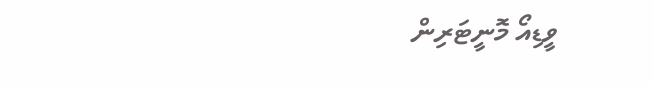ވީޑިއޯ މޮނީޓަރިން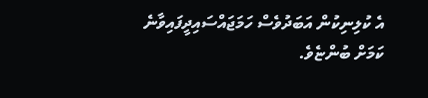އެ ކުލިނިކުން އަބަދުވެސް ހަމަޖައްސައިދީފައިވާނެ ކަމަށް ބުންޏެވެ.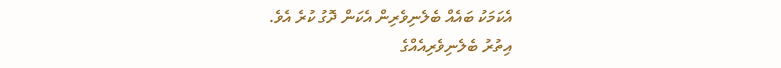އެކަމަކު ބައެއް ބެލެނިވެރިން އެކަން ދޮގު ކުރެ އެވެ.
އިތުރު ބެލެނިވެރިއެއްގެ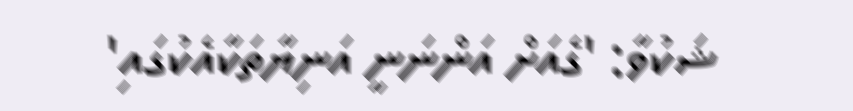ޝަކުވާ: 'ގެއަށް އަންނަނީ އަނިޔާތަކާއެކުގައި'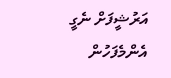އަރުޝީފަށް ނެގީ
އެންމެފަހުން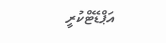އަޕްޑޭޓްކުރީ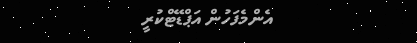އެންމެފަހުން އަޕްޑޭޓްކުރީ